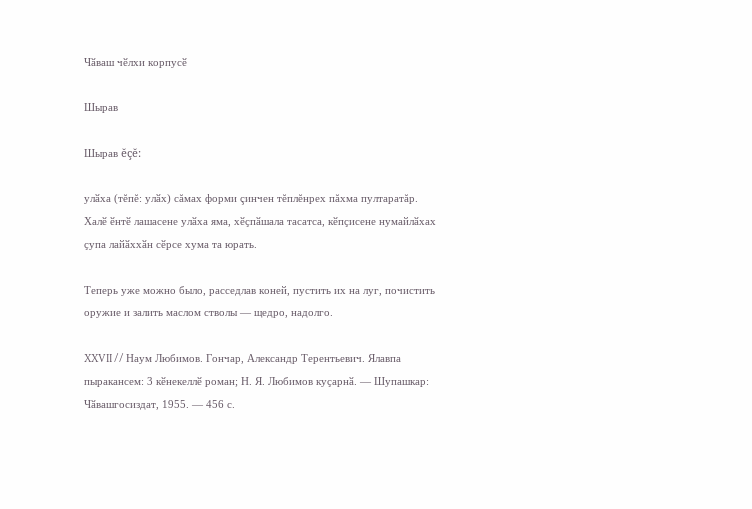Чӑваш чӗлхи корпусӗ

Шырав

Шырав ĕçĕ:

улӑха (тĕпĕ: улӑх) сăмах форми çинчен тĕплĕнрех пăхма пултаратăр.
Халӗ ӗнтӗ лашасене улӑха яма, хӗҫпӑшала тасатса, кӗпҫисене нумайлӑхах ҫупа лайӑххӑн сӗрсе хума та юрать.

Теперь уже можно было, расседлав коней, пустить их на луг, почистить оружие и залить маслом стволы — щедро, надолго.

XXVII // Наум Любимов. Гончар, Александр Терентьевич. Ялавпа пыракансем: 3 кӗнекеллӗ роман; Н. Я. Любимов куҫарнӑ. — Шупашкар: Чӑвашгосиздат, 1955. — 456 с.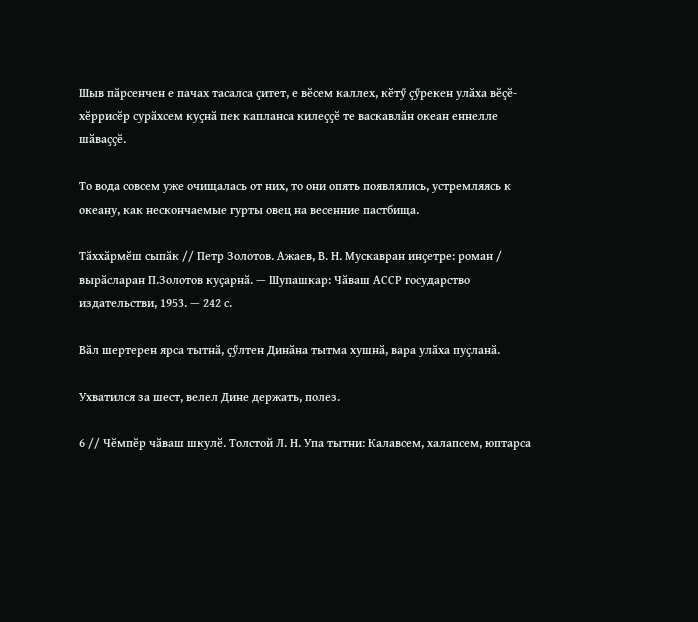Шыв пӑрсенчен е пачах тасалса ҫитет, е вӗсем каллех, кӗтӳ ҫӳрекен улӑха вӗҫӗ-хӗррисӗр сурӑхсем куҫнӑ пек капланса килеҫҫӗ те васкавлӑн океан еннелле шӑваҫҫӗ.

То вода совсем уже очищалась от них, то они опять появлялись, устремляясь к океану, как нескончаемые гурты овец на весенние пастбища.

Тӑххӑрмӗш сыпӑк // Петр Золотов. Ажаев, В. Н. Мускавран инҫетре: роман / вырӑсларан П.Золотов куҫарнӑ. — Шупашкар: Чӑваш АССР государство издательстви, 1953. — 242 с.

Вӑл шертерен ярса тытнӑ, ҫӳлтен Динӑна тытма хушнӑ, вара улӑха пуҫланӑ.

Ухватился за шест, велел Дине держать, полез.

6 // Чӗмпӗр чӑваш шкулӗ. Толстой Л. Н. Упа тытни: Калавсем, халапсем, юптарса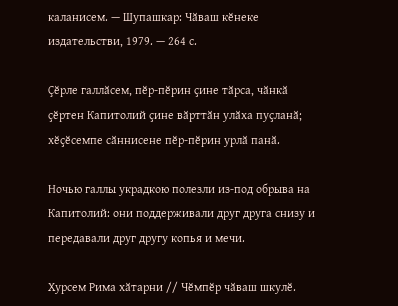каланисем. — Шупашкар: Чӑваш кӗнеке издательстви, 1979. — 264 с.

Ҫӗрле галлӑсем, пӗр-пӗрин ҫине тӑрса, чӑнкӑ ҫӗртен Капитолий ҫине вӑрттӑн улӑха пуҫланӑ; хӗҫӗсемпе сӑннисене пӗр-пӗрин урлӑ панӑ.

Ночью галлы украдкою полезли из-под обрыва на Капитолий: они поддерживали друг друга снизу и передавали друг другу копья и мечи.

Хурсем Рима хӑтарни // Чӗмпӗр чӑваш шкулӗ.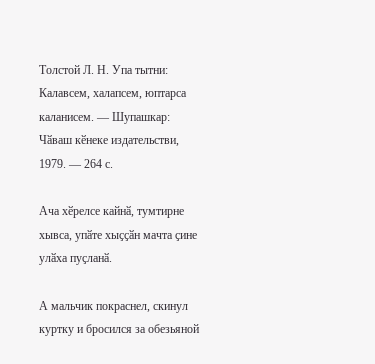Толстой Л. Н. Упа тытни: Калавсем, халапсем, юптарса каланисем. — Шупашкар: Чӑваш кӗнеке издательстви, 1979. — 264 с.

Ача хӗрелсе кайнӑ, тумтирне хывса, упӑте хыҫҫӑн мачта ҫине улӑха пуҫланӑ.

А мальчик покраснел, скинул куртку и бросился за обезьяной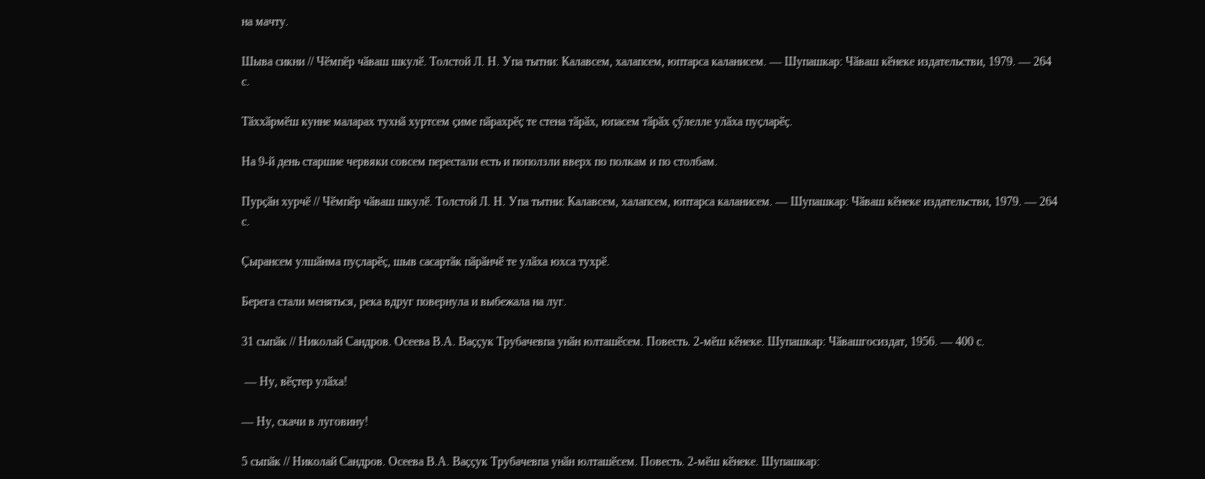на мачту.

Шыва сикни // Чӗмпӗр чӑваш шкулӗ. Толстой Л. Н. Упа тытни: Калавсем, халапсем, юптарса каланисем. — Шупашкар: Чӑваш кӗнеке издательстви, 1979. — 264 с.

Тӑххӑрмӗш кунне маларах тухнӑ хуртсем ҫиме пӑрахрӗҫ те стена тӑрӑх, юпасем тӑрӑх ҫӳлелле улӑха пуҫларӗҫ.

На 9-й день старшие червяки совсем перестали есть и поползли вверх по полкам и по столбам.

Пурҫӑн хурчӗ // Чӗмпӗр чӑваш шкулӗ. Толстой Л. Н. Упа тытни: Калавсем, халапсем, юптарса каланисем. — Шупашкар: Чӑваш кӗнеке издательстви, 1979. — 264 с.

Ҫырансем улшӑнма пуҫларӗҫ, шыв сасартӑк пӑрӑнчӗ те улӑха юхса тухрӗ.

Берега стали меняться, река вдруг повернула и выбежала на луг.

31 сыпӑк // Николай Сандров. Осеева В.А. Ваҫҫук Трубачевпа унӑн юлташӗсем. Повесть. 2-мӗш кӗнеке. Шупашкар: Чӑвашгосиздат, 1956. — 400 с.

 — Ну, вӗҫтер улӑха!

— Ну, скачи в луговину!

5 сыпӑк // Николай Сандров. Осеева В.А. Ваҫҫук Трубачевпа унӑн юлташӗсем. Повесть. 2-мӗш кӗнеке. Шупашкар: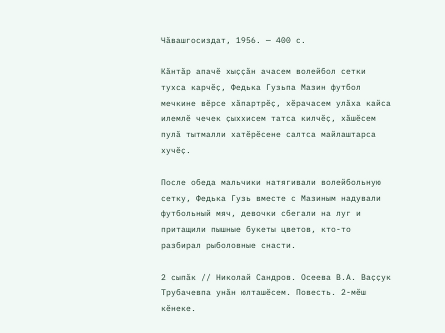Чӑвашгосиздат, 1956. — 400 с.

Кӑнтӑр апачӗ хыҫҫӑн ачасем волейбол сетки тухса карчӗҫ, Федька Гузьпа Мазин футбол мечкине вӗрсе хӑпартрӗҫ, хӗрачасем улӑха кайса илемлӗ чечек ҫыххисем татса килчӗҫ, хӑшӗсем пулӑ тытмалли хатӗрӗсене салтса майлаштарса хучӗҫ.

После обеда мальчики натягивали волейбольную сетку, Федька Гузь вместе с Мазиным надували футбольный мяч, девочки сбегали на луг и притащили пышные букеты цветов, кто-то разбирал рыболовные снасти.

2 сыпӑк // Николай Сандров. Осеева В.А. Ваҫҫук Трубачевпа унӑн юлташӗсем. Повесть. 2-мӗш кӗнеке.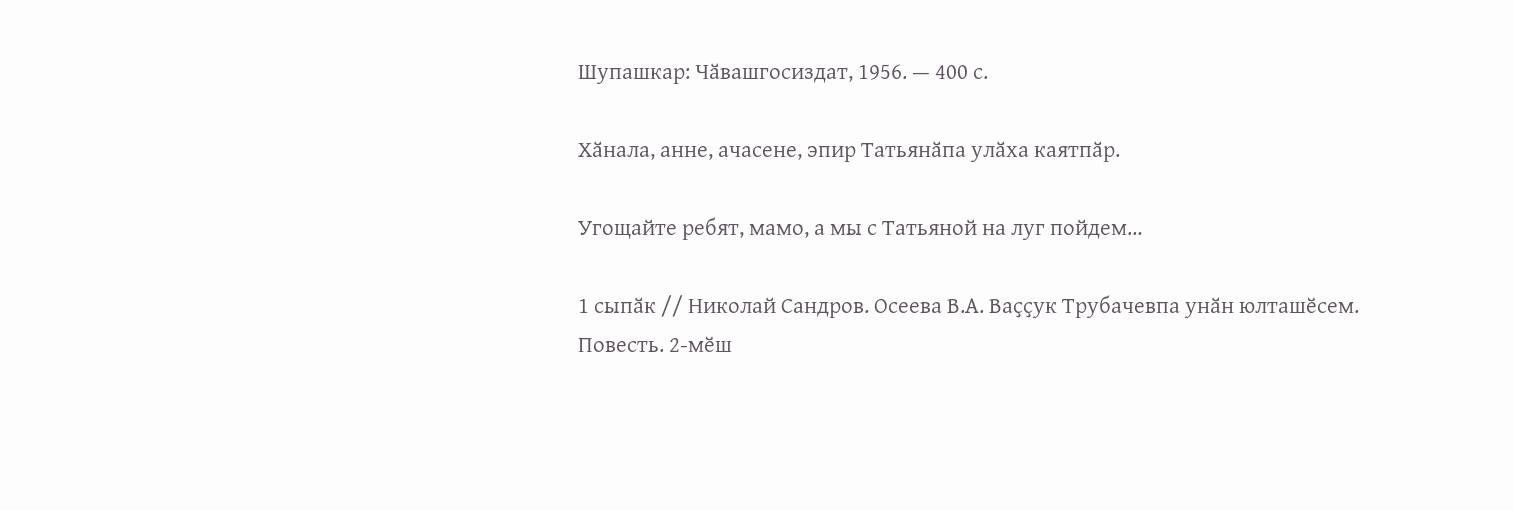Шупашкар: Чӑвашгосиздат, 1956. — 400 с.

Хӑнала, анне, ачасене, эпир Татьянӑпа улӑха каятпӑр.

Угощайте ребят, мамо, а мы с Татьяной на луг пойдем…

1 сыпӑк // Николай Сандров. Осеева В.А. Ваҫҫук Трубачевпа унӑн юлташӗсем. Повесть. 2-мӗш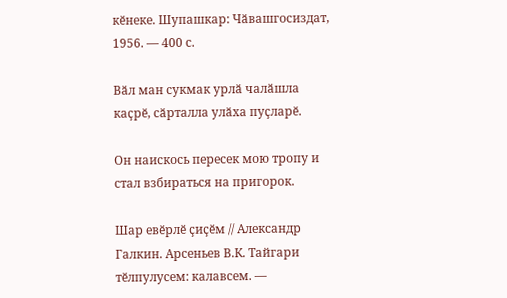кӗнеке. Шупашкар: Чӑвашгосиздат, 1956. — 400 с.

Вӑл ман сукмак урлӑ чалӑшла каҫрӗ, сӑрталла улӑха пуҫларӗ.

Он наискось пересек мою тропу и стал взбираться на пригорок.

Шар евӗрлӗ ҫиҫӗм // Александр Галкин. Арсеньев В.К. Тайгари тӗлпулусем: калавсем. —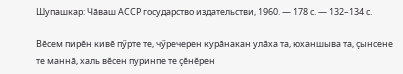Шупашкар: Чӑваш АССР государство издательстви, 1960. — 178 с. — 132–134 с.

Вӗсем пирӗн кивӗ пӳрте те, чӳречерен курӑнакан улӑха та, юханшыва та, ҫынсене те маннӑ, халь вӗсен пуринпе те ҫӗнӗрен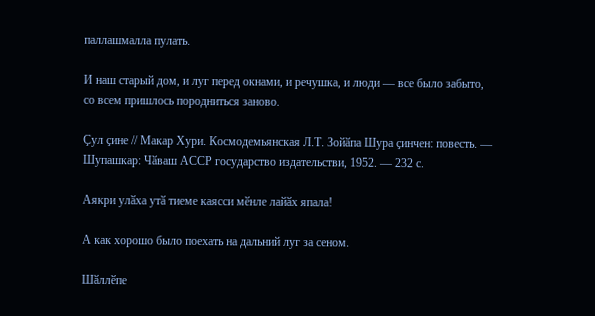паллашмалла пулать.

И наш старый дом, и луг перед окнами, и речушка, и люди — все было забыто, со всем пришлось породниться заново.

Ҫул ҫине // Макар Хури. Космодемьянская Л.Т. Зойӑпа Шура ҫинчен: повесть. — Шупашкар: Чӑваш АССР государство издательстви, 1952. — 232 с.

Аякри улӑха утӑ тиеме каясси мӗнле лайӑх япала!

А как хорошо было поехать на дальний луг за сеном.

Шӑллӗпе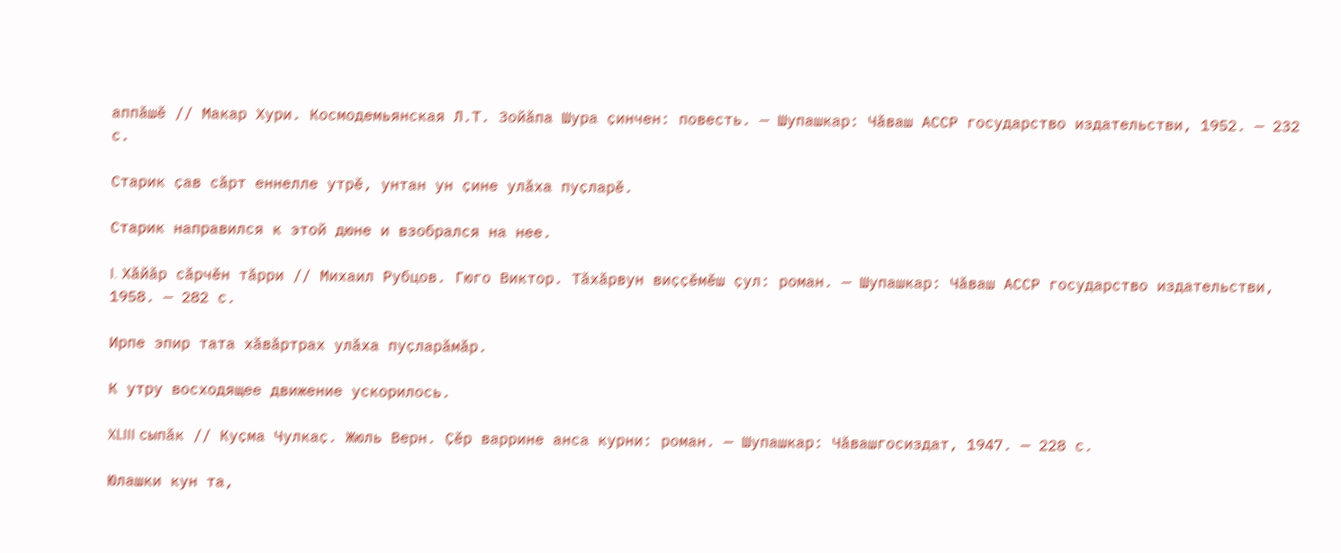аппӑшӗ // Макар Хури. Космодемьянская Л.Т. Зойӑпа Шура ҫинчен: повесть. — Шупашкар: Чӑваш АССР государство издательстви, 1952. — 232 с.

Старик ҫав сӑрт еннелле утрӗ, унтан ун ҫине улӑха пуҫларӗ.

Старик направился к этой дюне и взобрался на нее.

I. Хӑйӑр сӑрчӗн тӑрри // Михаил Рубцов. Гюго Виктор. Тӑхӑрвун виҫҫӗмӗш ҫул: роман. — Шупашкар: Чӑваш АССР государство издательстви, 1958. — 282 с.

Ирпе эпир тата хӑвӑртрах улӑха пуҫларӑмӑр.

К утру восходящее движение ускорилось.

XLIII сыпӑк // Куҫма Чулкаҫ. Жюль Верн. Ҫӗр варрине анса курни: роман. — Шупашкар: Чӑвашгосиздат, 1947. — 228 с.

Юлашки кун та,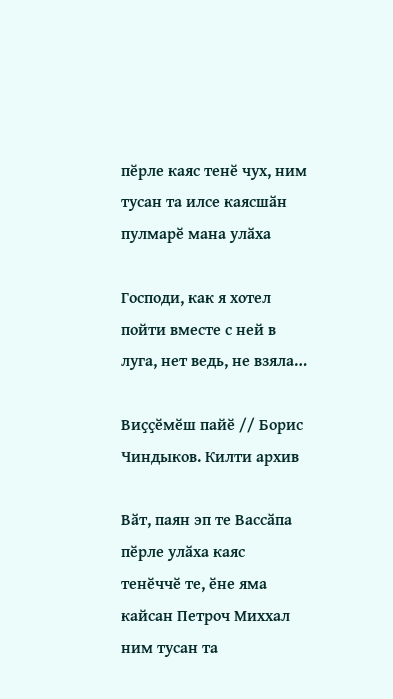пӗрле каяс тенӗ чух, ним тусан та илсе каясшӑн пулмарӗ мана улӑха

Господи, как я хотел пойти вместе с ней в луга, нет ведь, не взяла…

Виҫҫӗмӗш пайӗ // Борис Чиндыков. Килти архив

Вӑт, паян эп те Вассӑпа пӗрле улӑха каяс тенӗччӗ те, ӗне яма кайсан Петроч Миххал ним тусан та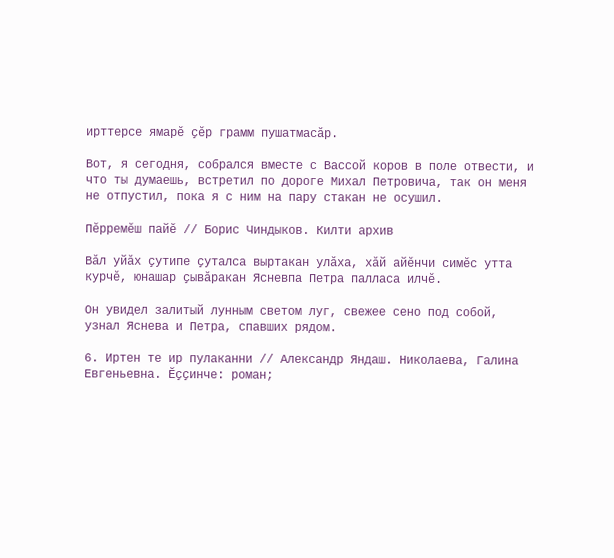ирттерсе ямарӗ ҫӗр грамм пушатмасӑр.

Вот, я сегодня, собрался вместе с Вассой коров в поле отвести, и что ты думаешь, встретил по дороге Михал Петровича, так он меня не отпустил, пока я с ним на пару стакан не осушил.

Пӗрремӗш пайӗ // Борис Чиндыков. Килти архив

Вӑл уйӑх ҫутипе ҫуталса выртакан улӑха, хӑй айӗнчи симӗс утта курчӗ, юнашар ҫывӑракан Ясневпа Петра палласа илчӗ.

Он увидел залитый лунным светом луг, свежее сено под собой, узнал Яснева и Петра, спавших рядом.

6. Иртен те ир пулаканни // Александр Яндаш. Николаева, Галина Евгеньевна. Ӗҫҫинче: роман;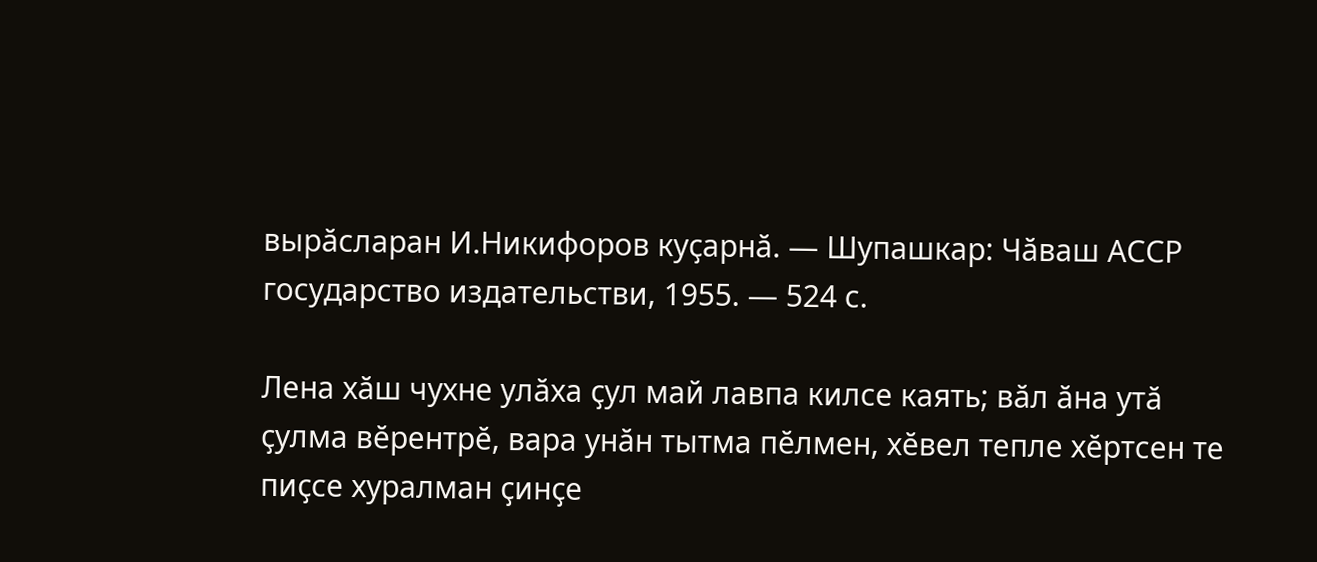вырӑсларан И.Никифоров куҫарнӑ. — Шупашкар: Чӑваш АССР государство издательстви, 1955. — 524 с.

Лена хӑш чухне улӑха ҫул май лавпа килсе каять; вӑл ӑна утӑ ҫулма вӗрентрӗ, вара унӑн тытма пӗлмен, хӗвел тепле хӗртсен те пиҫсе хуралман ҫинҫе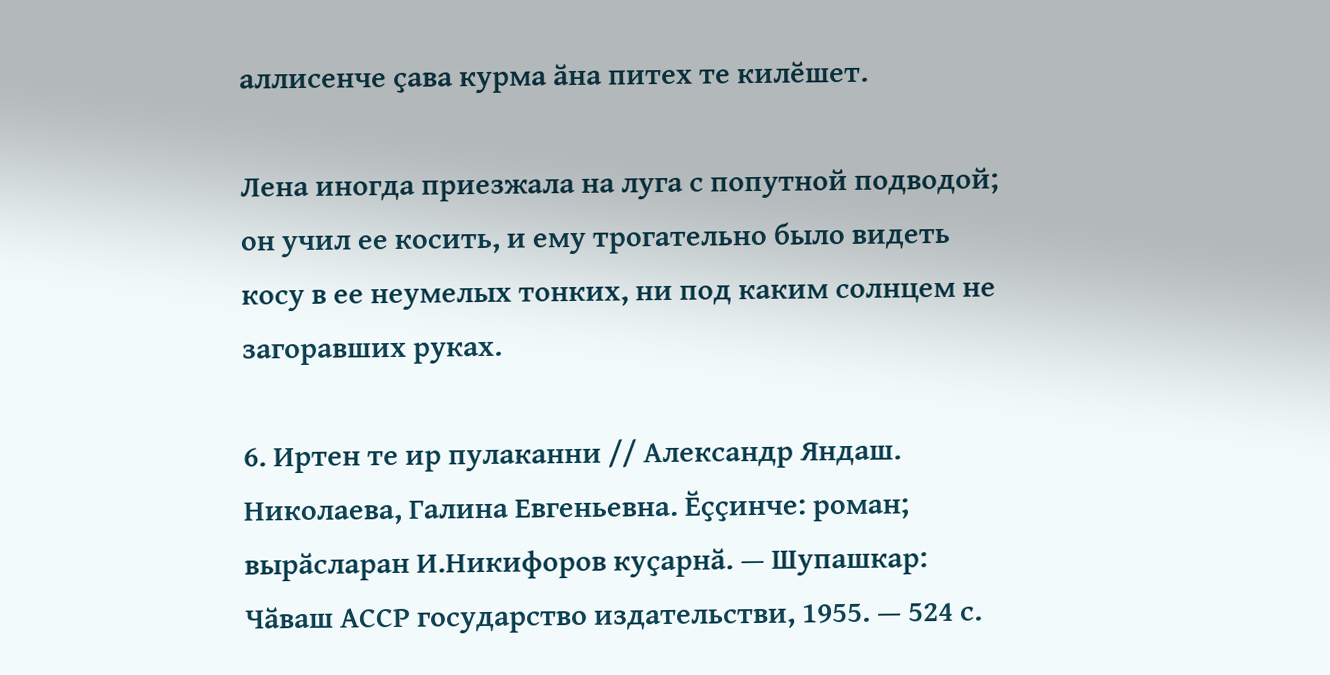аллисенче ҫава курма ӑна питех те килӗшет.

Лена иногда приезжала на луга с попутной подводой; он учил ее косить, и ему трогательно было видеть косу в ее неумелых тонких, ни под каким солнцем не загоравших руках.

6. Иртен те ир пулаканни // Александр Яндаш. Николаева, Галина Евгеньевна. Ӗҫҫинче: роман; вырӑсларан И.Никифоров куҫарнӑ. — Шупашкар: Чӑваш АССР государство издательстви, 1955. — 524 с.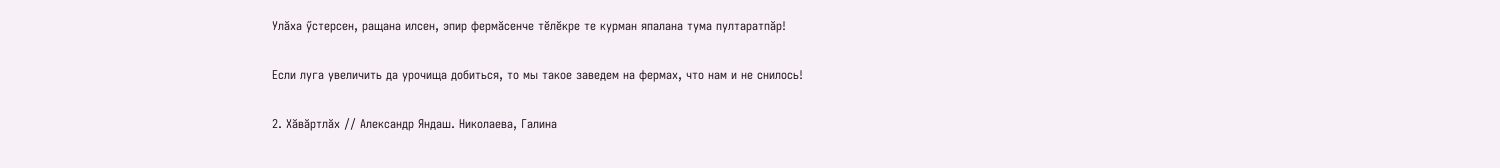Улӑха ӳстерсен, ращана илсен, эпир фермӑсенче тӗлӗкре те курман япалана тума пултаратпӑр!

Если луга увеличить да урочища добиться, то мы такое заведем на фермах, что нам и не снилось!

2. Хӑвӑртлӑх // Александр Яндаш. Николаева, Галина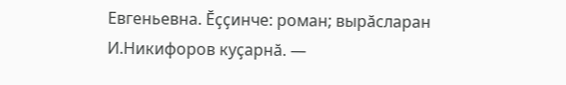Евгеньевна. Ӗҫҫинче: роман; вырӑсларан И.Никифоров куҫарнӑ. —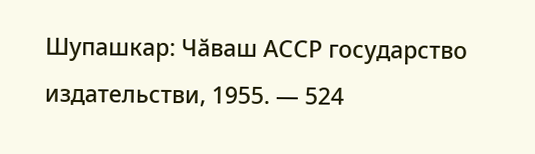Шупашкар: Чӑваш АССР государство издательстви, 1955. — 524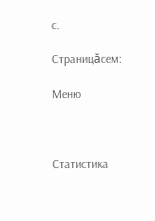с.

Страницăсем:

Меню



Статистика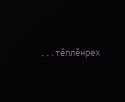...тĕплӗнрех